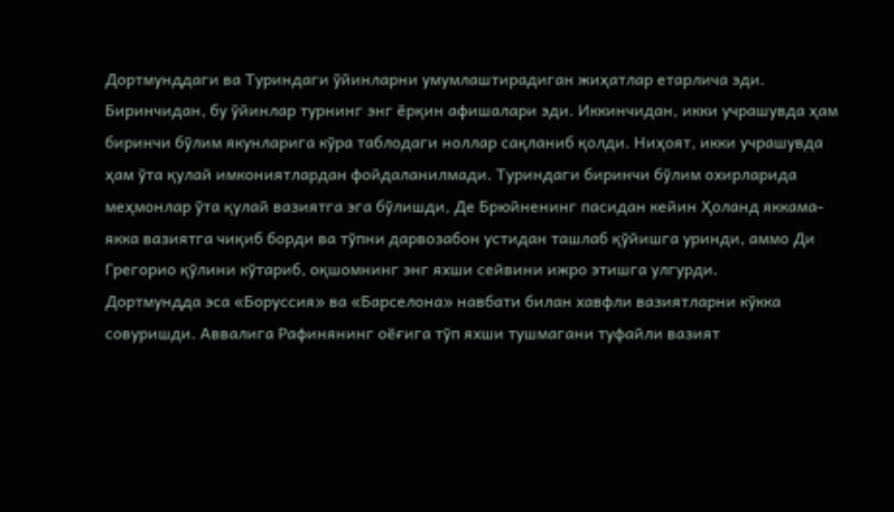Дортмунддаги ва Туриндаги ўйинларни умумлаштирадиган жиҳатлар етарлича эди. Биринчидан, бу ўйинлар турнинг энг ёрқин афишалари эди. Иккинчидан, икки учрашувда ҳам биринчи бўлим якунларига кўра таблодаги ноллар сақланиб қолди. Ниҳоят, икки учрашувда ҳам ўта қулай имкониятлардан фойдаланилмади. Туриндаги биринчи бўлим охирларида меҳмонлар ўта қулай вазиятга эга бўлишди, Де Брюйненинг пасидан кейин Ҳоланд яккама-якка вазиятга чиқиб борди ва тўпни дарвозабон устидан ташлаб қўйишга уринди, аммо Ди Грегорио қўлини кўтариб, оқшомнинг энг яхши сейвини ижро этишга улгурди.
Дортмундда эса «Боруссия» ва «Барселона» навбати билан хавфли вазиятларни кўкка совуришди. Аввалига Рафинянинг оёғига тўп яхши тушмагани туфайли вазият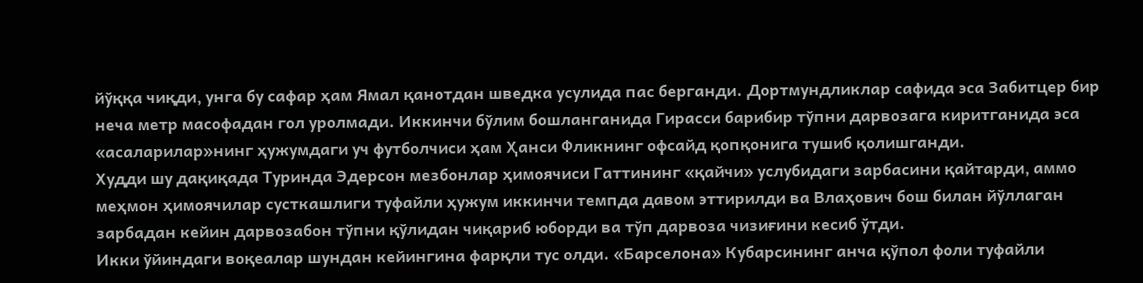йўққа чиқди, унга бу сафар ҳам Ямал қанотдан шведка усулида пас берганди. Дортмундликлар сафида эса Забитцер бир неча метр масофадан гол уролмади. Иккинчи бўлим бошланганида Гирасси барибир тўпни дарвозага киритганида эса «асаларилар»нинг ҳужумдаги уч футболчиси ҳам Ҳанси Фликнинг офсайд қопқонига тушиб қолишганди.
Худди шу дақиқада Туринда Эдерсон мезбонлар ҳимоячиси Гаттининг «қайчи» услубидаги зарбасини қайтарди, аммо меҳмон ҳимоячилар сусткашлиги туфайли ҳужум иккинчи темпда давом эттирилди ва Влаҳович бош билан йўллаган зарбадан кейин дарвозабон тўпни қўлидан чиқариб юборди ва тўп дарвоза чизиғини кесиб ўтди.
Икки ўйиндаги воқеалар шундан кейингина фарқли тус олди. «Барселона» Кубарсининг анча қўпол фоли туфайли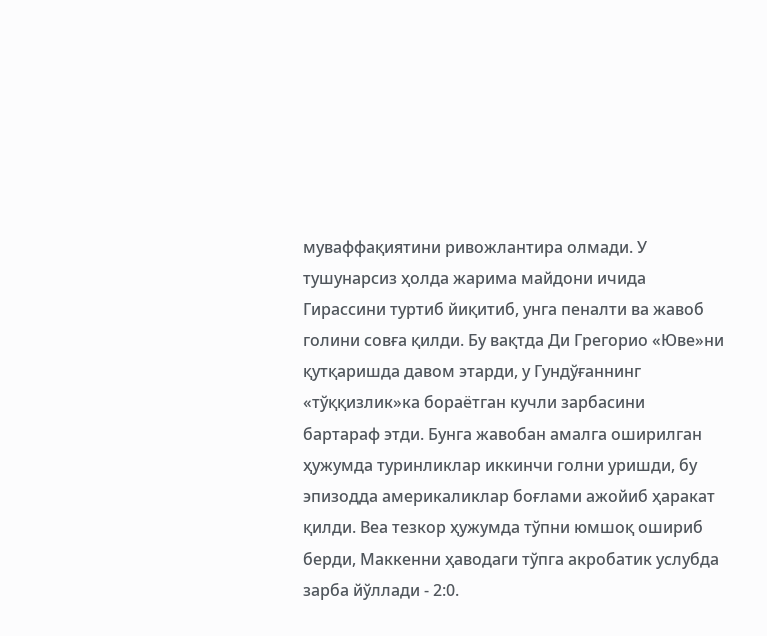муваффақиятини ривожлантира олмади. У тушунарсиз ҳолда жарима майдони ичида Гирассини туртиб йиқитиб, унга пеналти ва жавоб голини совға қилди. Бу вақтда Ди Грегорио «Юве»ни қутқаришда давом этарди, у Гундўғаннинг «тўққизлик»ка бораётган кучли зарбасини бартараф этди. Бунга жавобан амалга оширилган ҳужумда туринликлар иккинчи голни уришди, бу эпизодда америкаликлар боғлами ажойиб ҳаракат қилди. Веа тезкор ҳужумда тўпни юмшоқ ошириб берди, Маккенни ҳаводаги тўпга акробатик услубда зарба йўллади - 2:0.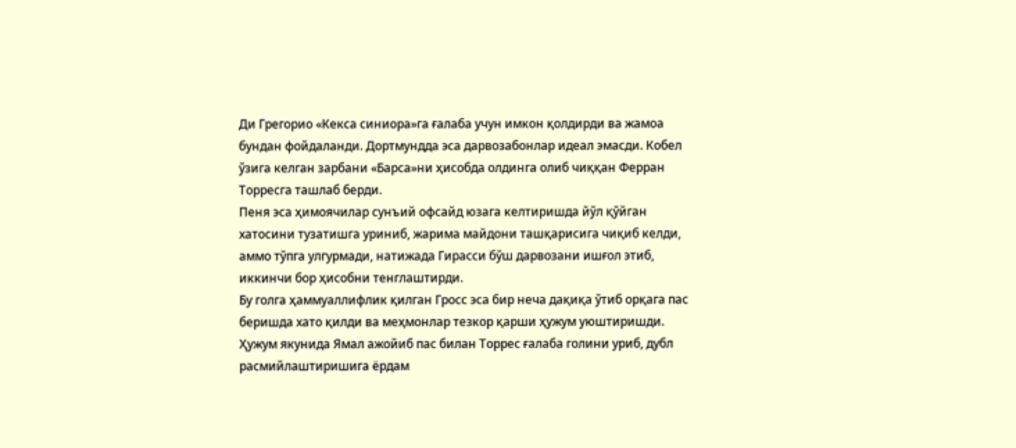Ди Грегорио «Кекса синиора»га ғалаба учун имкон қолдирди ва жамоа бундан фойдаланди. Дортмундда эса дарвозабонлар идеал эмасди. Кобел ўзига келган зарбани «Барса»ни ҳисобда олдинга олиб чиққан Ферран Торресга ташлаб берди.
Пеня эса ҳимоячилар сунъий офсайд юзага келтиришда йўл қўйган хатосини тузатишга уриниб, жарима майдони ташқарисига чиқиб келди, аммо тўпга улгурмади, натижада Гирасси бўш дарвозани ишғол этиб, иккинчи бор ҳисобни тенглаштирди.
Бу голга ҳаммуаллифлик қилган Гросс эса бир неча дақиқа ўтиб орқага пас беришда хато қилди ва меҳмонлар тезкор қарши ҳужум уюштиришди. Ҳужум якунида Ямал ажойиб пас билан Торрес ғалаба голини уриб, дубл расмийлаштиришига ёрдам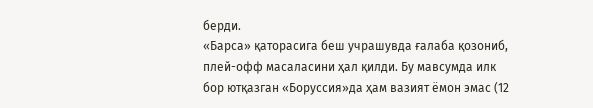берди.
«Барса» қаторасига беш учрашувда ғалаба қозониб, плей-офф масаласини ҳал қилди. Бу мавсумда илк бор ютқазган «Боруссия»да ҳам вазият ёмон эмас (12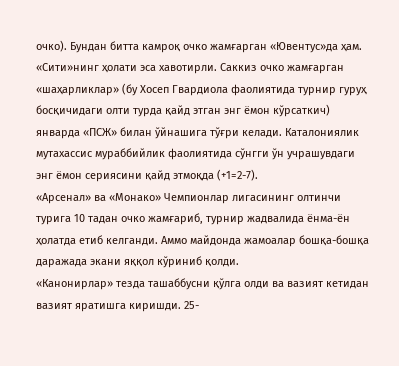очко). Бундан битта камроқ очко жамғарган «Ювентус»да ҳам. «Сити»нинг ҳолати эса хавотирли. Саккиз очко жамғарган «шаҳарликлар» (бу Хосеп Гвардиола фаолиятида турнир гуруҳ босқичидаги олти турда қайд этган энг ёмон кўрсаткич) январда «ПСЖ» билан ўйнашига тўғри келади. Каталониялик мутахассис мураббийлик фаолиятида сўнгги ўн учрашувдаги энг ёмон сериясини қайд этмоқда (+1=2-7).
«Арсенал» ва «Монако» Чемпионлар лигасининг олтинчи турига 10 тадан очко жамғариб, турнир жадвалида ёнма-ён ҳолатда етиб келганди. Аммо майдонда жамоалар бошқа-бошқа даражада экани яққол кўриниб қолди.
«Канонирлар» тезда ташаббусни қўлга олди ва вазият кетидан вазият яратишга киришди. 25-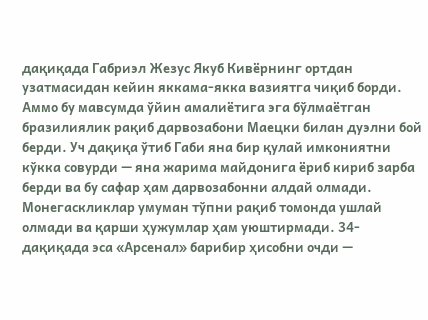дақиқада Габриэл Жезус Якуб Кивёрнинг ортдан узатмасидан кейин яккама-якка вазиятга чиқиб борди. Аммо бу мавсумда ўйин амалиётига эга бўлмаётган бразилиялик рақиб дарвозабони Маецки билан дуэлни бой берди. Уч дақиқа ўтиб Габи яна бир қулай имкониятни кўкка совурди — яна жарима майдонига ёриб кириб зарба берди ва бу сафар ҳам дарвозабонни алдай олмади.
Монегаскликлар умуман тўпни рақиб томонда ушлай олмади ва қарши ҳужумлар ҳам уюштирмади. 34-дақиқада эса «Арсенал» барибир ҳисобни очди —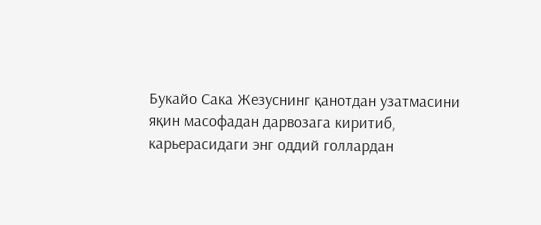Букайо Сака Жезуснинг қанотдан узатмасини яқин масофадан дарвозага киритиб, карьерасидаги энг оддий голлардан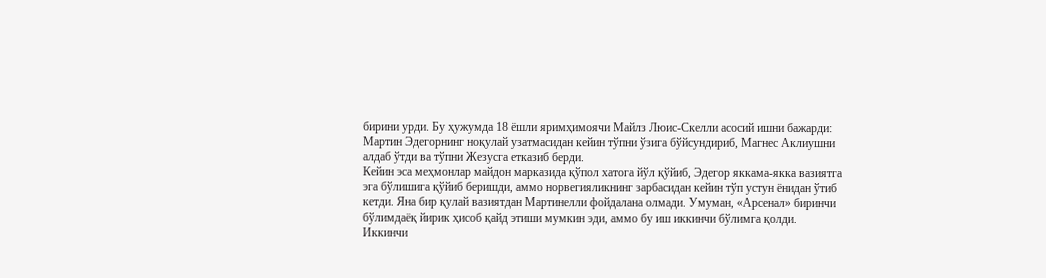бирини урди. Бу ҳужумда 18 ёшли яримҳимоячи Майлз Люис-Скелли асосий ишни бажарди: Мартин Эдегорнинг ноқулай узатмасидан кейин тўпни ўзига бўйсундириб, Магнес Аклиушни алдаб ўтди ва тўпни Жезусга етказиб берди.
Кейин эса меҳмонлар майдон марказида қўпол хатога йўл қўйиб, Эдегор яккама-якка вазиятга эга бўлишига қўйиб беришди, аммо норвегияликнинг зарбасидан кейин тўп устун ёнидан ўтиб кетди. Яна бир қулай вазиятдан Мартинелли фойдалана олмади. Умуман, «Арсенал» биринчи бўлимдаёқ йирик ҳисоб қайд этиши мумкин эди, аммо бу иш иккинчи бўлимга қолди.
Иккинчи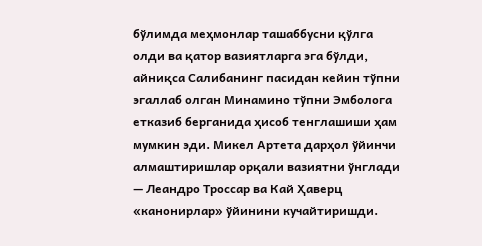бўлимда меҳмонлар ташаббусни қўлга олди ва қатор вазиятларга эга бўлди, айниқса Салибанинг пасидан кейин тўпни эгаллаб олган Минамино тўпни Эмболога етказиб берганида ҳисоб тенглашиши ҳам мумкин эди. Микел Артета дарҳол ўйинчи алмаштиришлар орқали вазиятни ўнглади — Леандро Троссар ва Кай Ҳаверц «канонирлар» ўйинини кучайтиришди.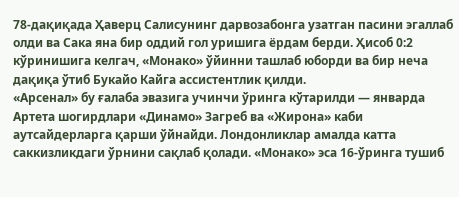78-дақиқада Ҳаверц Салисунинг дарвозабонга узатган пасини эгаллаб олди ва Сака яна бир оддий гол уришига ёрдам берди. Ҳисоб 0:2 кўринишига келгач, «Монако» ўйинни ташлаб юборди ва бир неча дақиқа ўтиб Букайо Кайга ассистентлик қилди.
«Арсенал» бу ғалаба эвазига учинчи ўринга кўтарилди — январда Артета шогирдлари «Динамо» Загреб ва «Жирона» каби аутсайдерларга қарши ўйнайди. Лондонликлар амалда катта саккизликдаги ўрнини сақлаб қолади. «Монако» эса 16-ўринга тушиб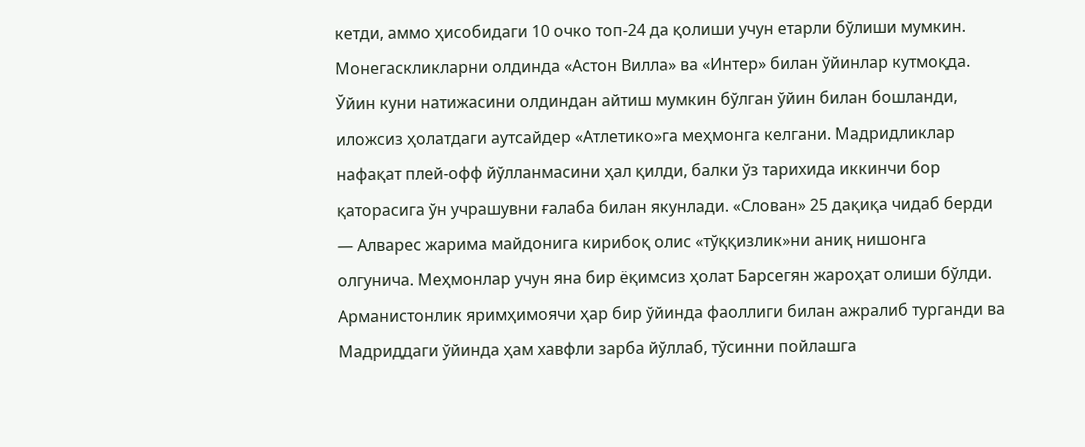кетди, аммо ҳисобидаги 10 очко топ-24 да қолиши учун етарли бўлиши мумкин. Монегаскликларни олдинда «Астон Вилла» ва «Интер» билан ўйинлар кутмоқда.
Ўйин куни натижасини олдиндан айтиш мумкин бўлган ўйин билан бошланди, иложсиз ҳолатдаги аутсайдер «Атлетико»га меҳмонга келгани. Мадридликлар нафақат плей-офф йўлланмасини ҳал қилди, балки ўз тарихида иккинчи бор қаторасига ўн учрашувни ғалаба билан якунлади. «Слован» 25 дақиқа чидаб берди — Алварес жарима майдонига кирибоқ олис «тўққизлик»ни аниқ нишонга олгунича. Меҳмонлар учун яна бир ёқимсиз ҳолат Барсегян жароҳат олиши бўлди. Арманистонлик яримҳимоячи ҳар бир ўйинда фаоллиги билан ажралиб турганди ва Мадриддаги ўйинда ҳам хавфли зарба йўллаб, тўсинни пойлашга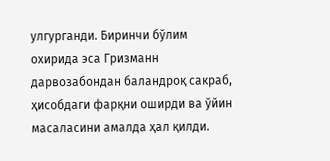улгурганди. Биринчи бўлим охирида эса Гризманн дарвозабондан баландроқ сакраб, ҳисобдаги фарқни оширди ва ўйин масаласини амалда ҳал қилди.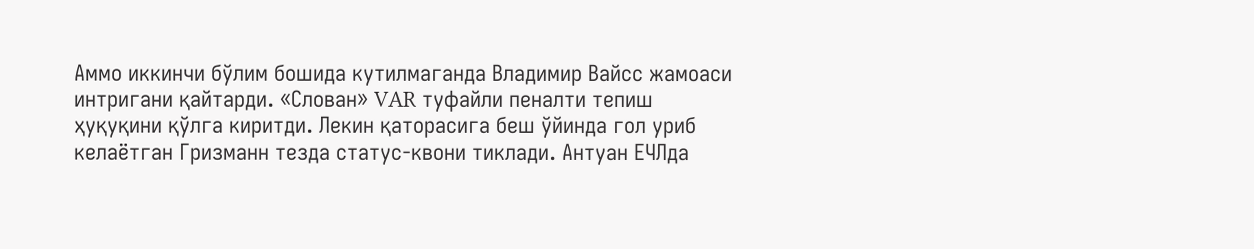Аммо иккинчи бўлим бошида кутилмаганда Владимир Вайсс жамоаси интригани қайтарди. «Слован» VAR туфайли пеналти тепиш ҳуқуқини қўлга киритди. Лекин қаторасига беш ўйинда гол уриб келаётган Гризманн тезда статус-квони тиклади. Антуан ЕЧЛда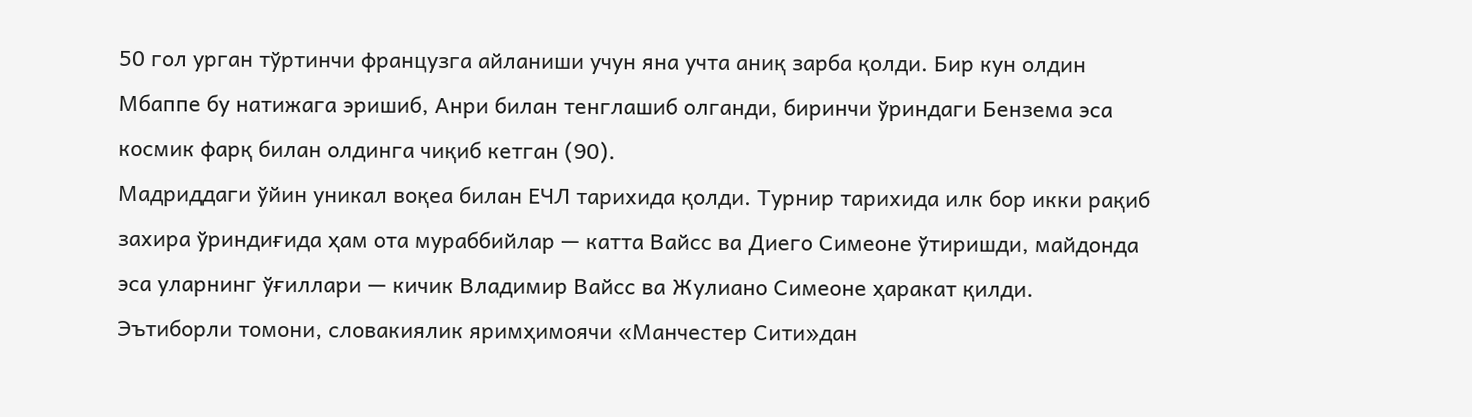50 гол урган тўртинчи французга айланиши учун яна учта аниқ зарба қолди. Бир кун олдин Мбаппе бу натижага эришиб, Анри билан тенглашиб олганди, биринчи ўриндаги Бензема эса космик фарқ билан олдинга чиқиб кетган (90).
Мадриддаги ўйин уникал воқеа билан ЕЧЛ тарихида қолди. Турнир тарихида илк бор икки рақиб захира ўриндиғида ҳам ота мураббийлар — катта Вайсс ва Диего Симеоне ўтиришди, майдонда эса уларнинг ўғиллари — кичик Владимир Вайсс ва Жулиано Симеоне ҳаракат қилди. Эътиборли томони, словакиялик яримҳимоячи «Манчестер Сити»дан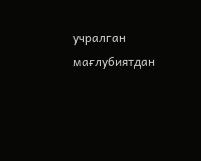учралган мағлубиятдан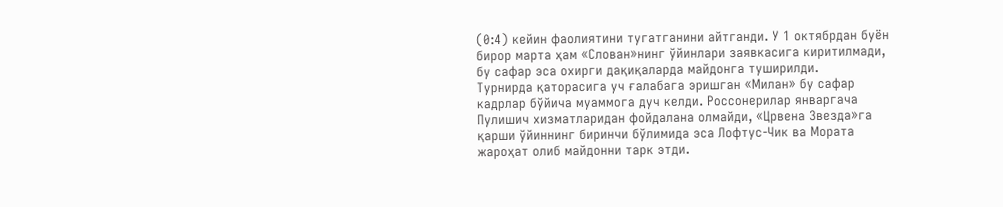(0:4) кейин фаолиятини тугатганини айтганди. У 1 октябрдан буён бирор марта ҳам «Слован»нинг ўйинлари заявкасига киритилмади, бу сафар эса охирги дақиқаларда майдонга туширилди.
Турнирда қаторасига уч ғалабага эришган «Милан» бу сафар кадрлар бўйича муаммога дуч келди. Россонерилар январгача Пулишич хизматларидан фойдалана олмайди, «Црвена Звезда»га қарши ўйиннинг биринчи бўлимида эса Лофтус-Чик ва Мората жароҳат олиб майдонни тарк этди.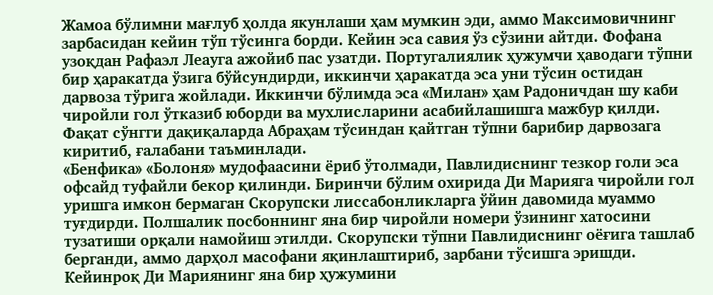Жамоа бўлимни мағлуб ҳолда якунлаши ҳам мумкин эди, аммо Максимовичнинг зарбасидан кейин тўп тўсинга борди. Кейин эса савия ўз сўзини айтди. Фофана узоқдан Рафаэл Леауга ажойиб пас узатди. Португалиялик ҳужумчи ҳаводаги тўпни бир ҳаракатда ўзига бўйсундирди, иккинчи ҳаракатда эса уни тўсин остидан дарвоза тўрига жойлади. Иккинчи бўлимда эса «Милан» ҳам Радоничдан шу каби чиройли гол ўтказиб юборди ва мухлисларини асабийлашишга мажбур қилди. Фақат сўнгги дақиқаларда Абраҳам тўсиндан қайтган тўпни барибир дарвозага киритиб, ғалабани таъминлади.
«Бенфика» «Болоня» мудофаасини ёриб ўтолмади, Павлидиснинг тезкор голи эса офсайд туфайли бекор қилинди. Биринчи бўлим охирида Ди Марияга чиройли гол уришга имкон бермаган Скорупски лиссабонликларга ўйин давомида муаммо туғдирди. Полшалик посбоннинг яна бир чиройли номери ўзининг хатосини тузатиши орқали намойиш этилди. Скорупски тўпни Павлидиснинг оёғига ташлаб берганди, аммо дарҳол масофани яқинлаштириб, зарбани тўсишга эришди. Кейинроқ Ди Мариянинг яна бир ҳужумини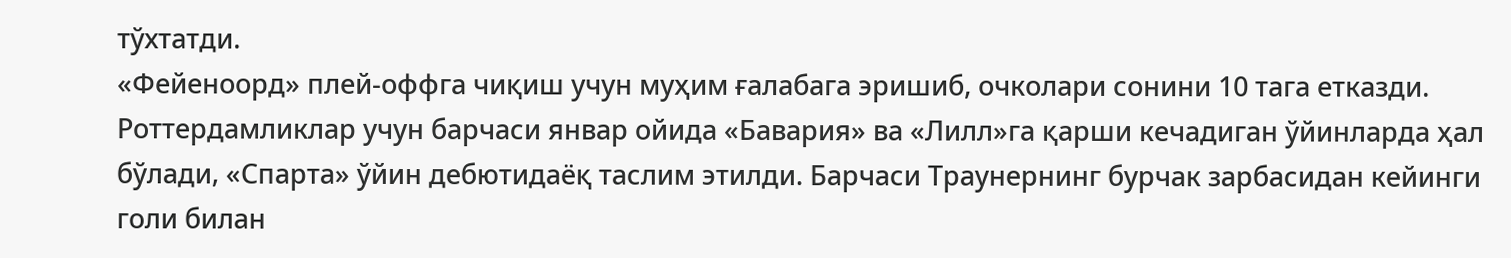тўхтатди.
«Фейеноорд» плей-оффга чиқиш учун муҳим ғалабага эришиб, очколари сонини 10 тага етказди. Роттердамликлар учун барчаси январ ойида «Бавария» ва «Лилл»га қарши кечадиган ўйинларда ҳал бўлади, «Спарта» ўйин дебютидаёқ таслим этилди. Барчаси Траунернинг бурчак зарбасидан кейинги голи билан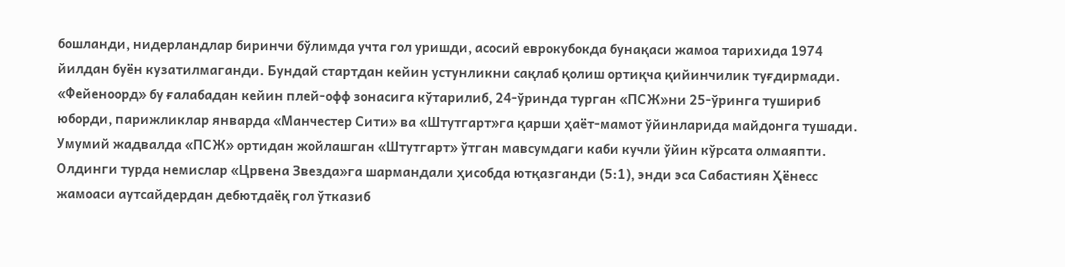бошланди, нидерландлар биринчи бўлимда учта гол уришди, асосий еврокубокда бунақаси жамоа тарихида 1974 йилдан буён кузатилмаганди. Бундай стартдан кейин устунликни сақлаб қолиш ортиқча қийинчилик туғдирмади. «Фейеноорд» бу ғалабадан кейин плей-офф зонасига кўтарилиб, 24-ўринда турган «ПСЖ»ни 25-ўринга тушириб юборди, парижликлар январда «Манчестер Сити» ва «Штутгарт»га қарши ҳаёт-мамот ўйинларида майдонга тушади.
Умумий жадвалда «ПСЖ» ортидан жойлашган «Штутгарт» ўтган мавсумдаги каби кучли ўйин кўрсата олмаяпти. Олдинги турда немислар «Црвена Звезда»га шармандали ҳисобда ютқазганди (5:1), энди эса Сабастиян Ҳёнесс жамоаси аутсайдердан дебютдаёқ гол ўтказиб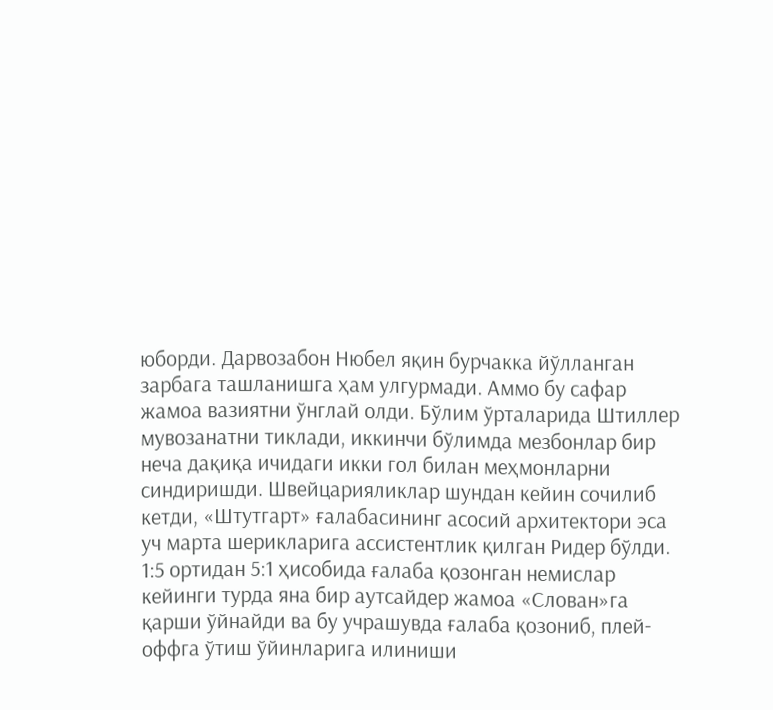юборди. Дарвозабон Нюбел яқин бурчакка йўлланган зарбага ташланишга ҳам улгурмади. Аммо бу сафар жамоа вазиятни ўнглай олди. Бўлим ўрталарида Штиллер мувозанатни тиклади, иккинчи бўлимда мезбонлар бир неча дақиқа ичидаги икки гол билан меҳмонларни синдиришди. Швейцарияликлар шундан кейин сочилиб кетди, «Штутгарт» ғалабасининг асосий архитектори эса уч марта шерикларига ассистентлик қилган Ридер бўлди. 1:5 ортидан 5:1 ҳисобида ғалаба қозонган немислар кейинги турда яна бир аутсайдер жамоа «Слован»га қарши ўйнайди ва бу учрашувда ғалаба қозониб, плей-оффга ўтиш ўйинларига илиниши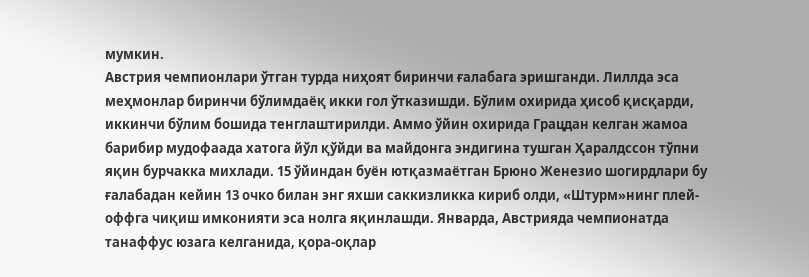мумкин.
Австрия чемпионлари ўтган турда ниҳоят биринчи ғалабага эришганди. Лиллда эса меҳмонлар биринчи бўлимдаёқ икки гол ўтказишди. Бўлим охирида ҳисоб қисқарди, иккинчи бўлим бошида тенглаштирилди. Аммо ўйин охирида Грацдан келган жамоа барибир мудофаада хатога йўл қўйди ва майдонга эндигина тушган Ҳаралдссон тўпни яқин бурчакка михлади. 15 ўйиндан буён ютқазмаётган Брюно Женезио шогирдлари бу ғалабадан кейин 13 очко билан энг яхши саккизликка кириб олди, «Штурм»нинг плей-оффга чиқиш имконияти эса нолга яқинлашди. Январда, Австрияда чемпионатда танаффус юзага келганида, қора-оқлар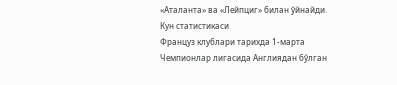«Аталанта» ва «Лейпциг» билан ўйнайди.
Кун статистикаси
Француз клублари тарихда 1-марта Чемпионлар лигасида Англиядан бўлган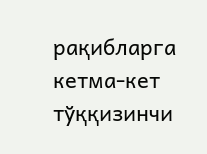рақибларга кетма-кет тўққизинчи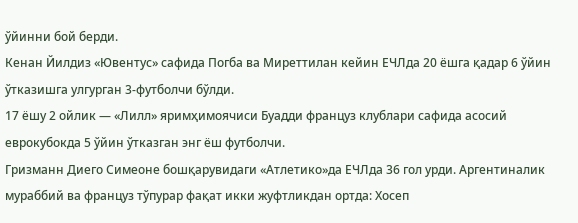ўйинни бой берди.
Кенан Йилдиз «Ювентус» сафида Погба ва Миреттилан кейин ЕЧЛда 20 ёшга қадар 6 ўйин ўтказишга улгурган 3-футболчи бўлди.
17 ёшу 2 ойлик — «Лилл» яримҳимоячиси Буадди француз клублари сафида асосий еврокубокда 5 ўйин ўтказган энг ёш футболчи.
Гризманн Диего Симеоне бошқарувидаги «Атлетико»да ЕЧЛда 36 гол урди. Аргентиналик мураббий ва француз тўпурар фақат икки жуфтликдан ортда: Хосеп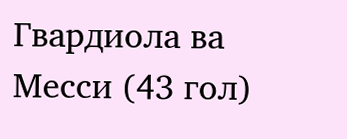Гвардиола ва Месси (43 гол)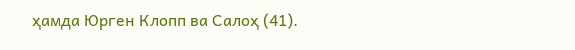ҳамда Юрген Клопп ва Салоҳ (41).